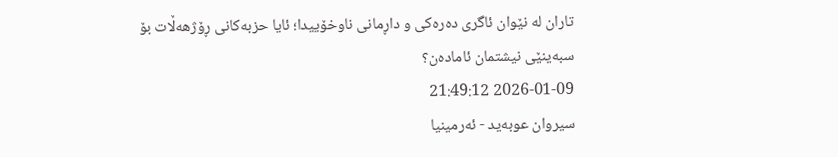تاران لە نێوان ئاگری دەرەکی و داڕمانی ناوخۆییدا؛ ئایا حزبەکانی ڕۆژهەڵات بۆ سبەینێی نیشتمان ئامادەن؟
2026-01-09 21:49:12
سیروان عوبەید - ئەرمینیا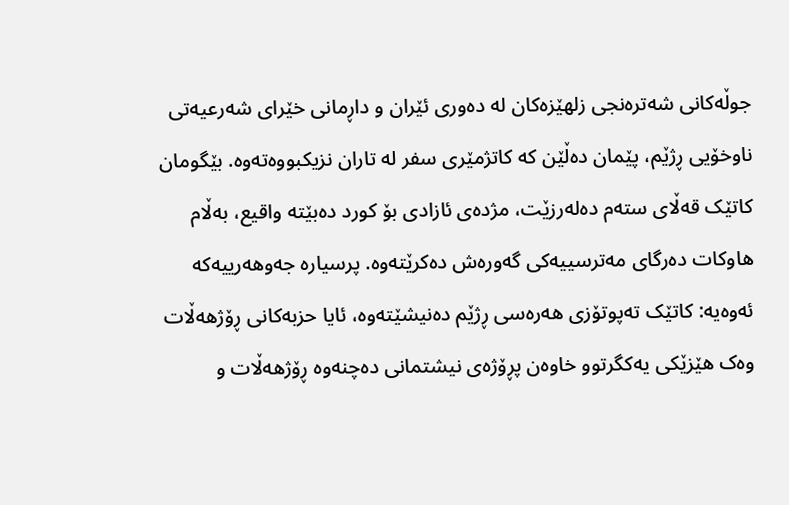جوڵەکانی شەترەنجی زلهێزەکان لە دەوری ئێران و داڕمانی خێرای شەرعیەتی ناوخۆیی ڕژێم، پێمان دەڵێن کە کاتژمێری سفر لە تاران نزیکبووەتەوە. بێگومان کاتێک قەڵای ستەم دەلەرزێت، مژدەی ئازادی بۆ کورد دەبێتە واقیع، بەڵام هاوکات دەرگای مەترسییەکی گەورەش دەکرێتەوە. پرسیارە جەوهەرییەکە ئەوەیە: کاتێک تەپوتۆزی هەرەسی ڕژێم دەنیشێتەوە، ئایا حزبەکانی ڕۆژهەڵات وەک هێزێکی یەکگرتوو خاوەن پڕۆژەی نیشتمانی دەچنەوە ڕۆژهەڵات و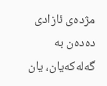مژدەی ئازادی دەدەن بە گەلەکەیان، یان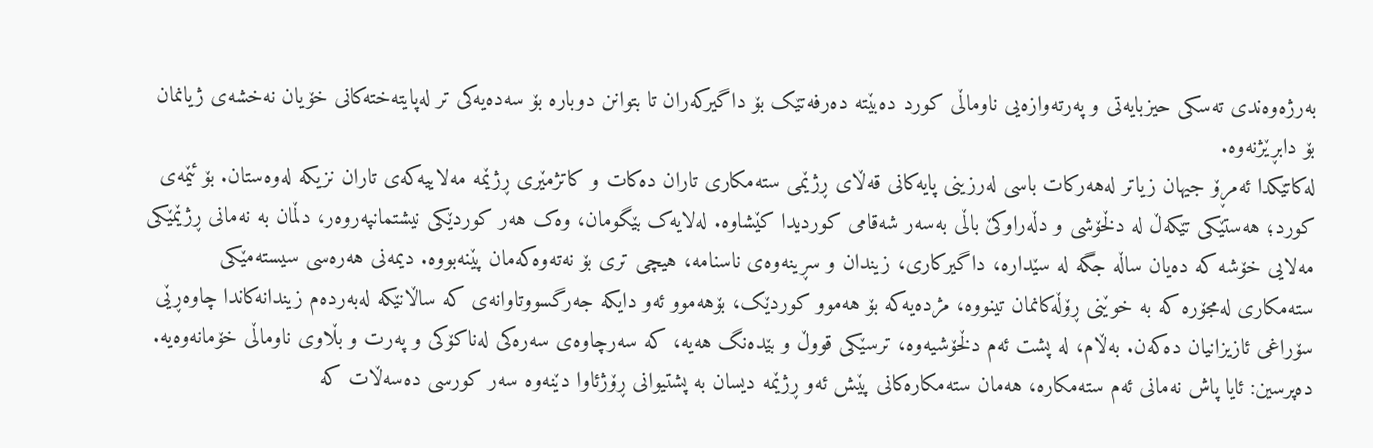بەرژەوەندی تەسکی حیزبایەتی و پەرتەوازەیی ناوماڵی کورد دەبێتە دەرفەتێک بۆ داگیرکەران تا بتوانن دوبارە بۆ سەدەیەکی تر لەپایتەختەکانی خۆیان نەخشەی ژیانمان بۆ دابڕێژنەوە.
لەکاتێکدا ئەمڕۆ جیهان زیاتر لەهەرکات باسی لەرزینی پایەکانی قەڵای ڕژێمی ستەمکاری تاران دەکات و کاتژمێری ڕژێمە مەلاییەکەی تاران نزیکە لەوەستان. بۆ ئێمەی کورد؛ هەستێکی تێکەڵ لە دڵخۆشی و دڵەراوکێ باڵی بەسەر شەقامی کوردیدا کێشاوە. لەلایەک بێگومان، وەک هەر کوردێکی نیشتمانپەروەر، دڵمان بە نەمانی ڕژێمێکی مەلایی خۆشە کە دەیان ساڵە جگە لە سێدارە، داگیرکاری، زیندان و سڕینەوەی ناسنامە، هیچی تری بۆ نەتەوەکەمان پێنەبووە. دیمەنی هەرەسی سیستەمێکی ستەمکاری لەمجۆرە کە بە خوێنی ڕۆڵەکانمان تینووە، مژدەیەکە بۆ هەموو کوردێک، بۆهەموو ئەو دایکە جەرگسووتاوانەی کە ساڵانێکە لەبەردەم زیندانەکاندا چاوەڕێی سۆراغی ئازیزانیان دەکەن. بەڵام، لە پشت ئەم دڵخۆشیەوە، ترسێکی قووڵ و بێدەنگ هەیە، کە سەرچاوەی سەرەکی لەناکۆکی و پەرت و بڵاوی ناوماڵی خۆمانەوەیە. دەپرسین: ئایا پاش نەمانی ئەم ستەمکارە، هەمان ستەمکارەکانی پێش ئەو ڕژێمە دیسان بە پشتیوانی ڕۆژئاوا دێنەوە سەر کورسی دەسەڵات کە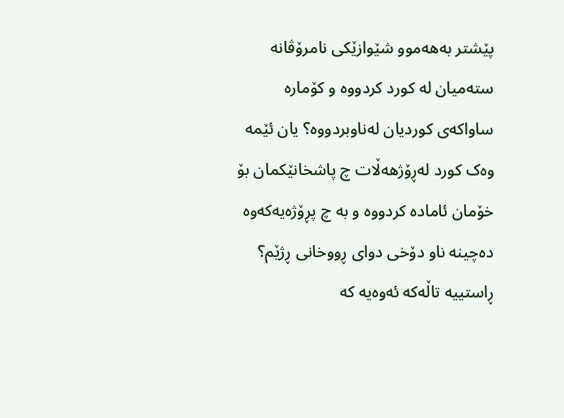پێشتر بەهەموو شێوازێکی نامرۆڤانە ستەمیان لە کورد کردووە و کۆمارە ساواکەی کوردیان لەناوبردووە؟ یان ئێمە وەک کورد لەڕۆژهەڵات چ پاشخانێکمان بۆ خۆمان ئامادە کردووە و بە چ پڕۆژەیەکەوە دەچینە ناو دۆخی دوای ڕووخانی ڕژێم؟
ڕاستییە تاڵەکە ئەوەیە کە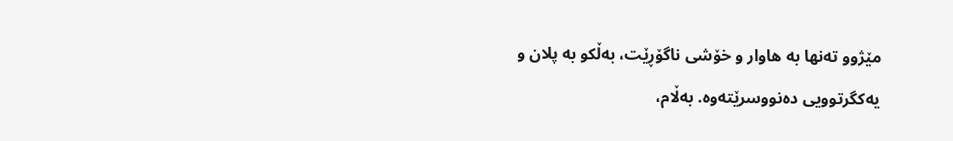مێژوو تەنها بە هاوار و خۆشی ناگۆڕێت، بەڵکو بە پلان و یەکگرتوویی دەنووسرێتەوە. بەڵام،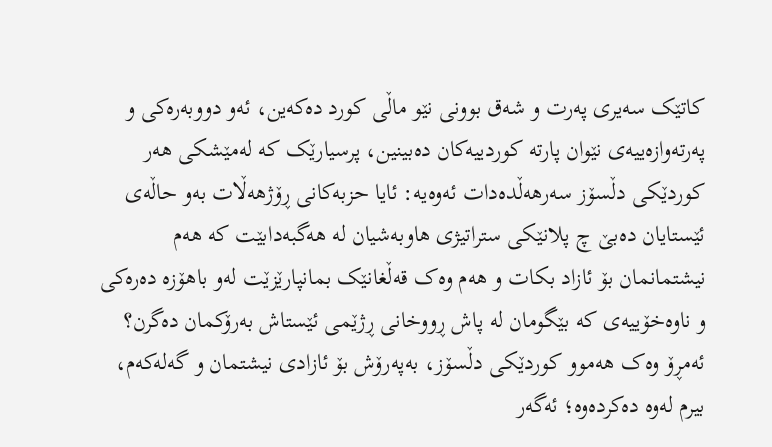کاتێک سەیری پەرت و شەق بوونی نێو ماڵی کورد دەکەین، ئەو دووبەرەکی و پەرتەوازەییەی نێوان پارتە کوردییەکان دەبینین، پرسیارێک کە لەمێشکی هەر کوردێکی دڵسۆز سەرهەڵدەدات ئەوەیە: ئایا حزبەکانی ڕۆژهەڵات بەو حاڵەی ئێستایان دەبێ چ پلانێکی ستراتیژی هاوبەشیان لە هەگبەدابێت کە هەم نیشتمانمان بۆ ئازاد بکات و هەم وەک قەڵغانێک بمانپارێزێت لەو باهۆزە دەرەکی و ناوەخۆییەی کە بێگومان لە پاش ڕووخانی ڕژێمی ئێستاش بەرۆکمان دەگرن؟
ئەمڕۆ وەک هەموو کوردێکی دڵسۆز، بەپەرۆش بۆ ئازادی نیشتمان و گەلەکەم، بیرم لەوە دەکردەوە؛ ئەگەر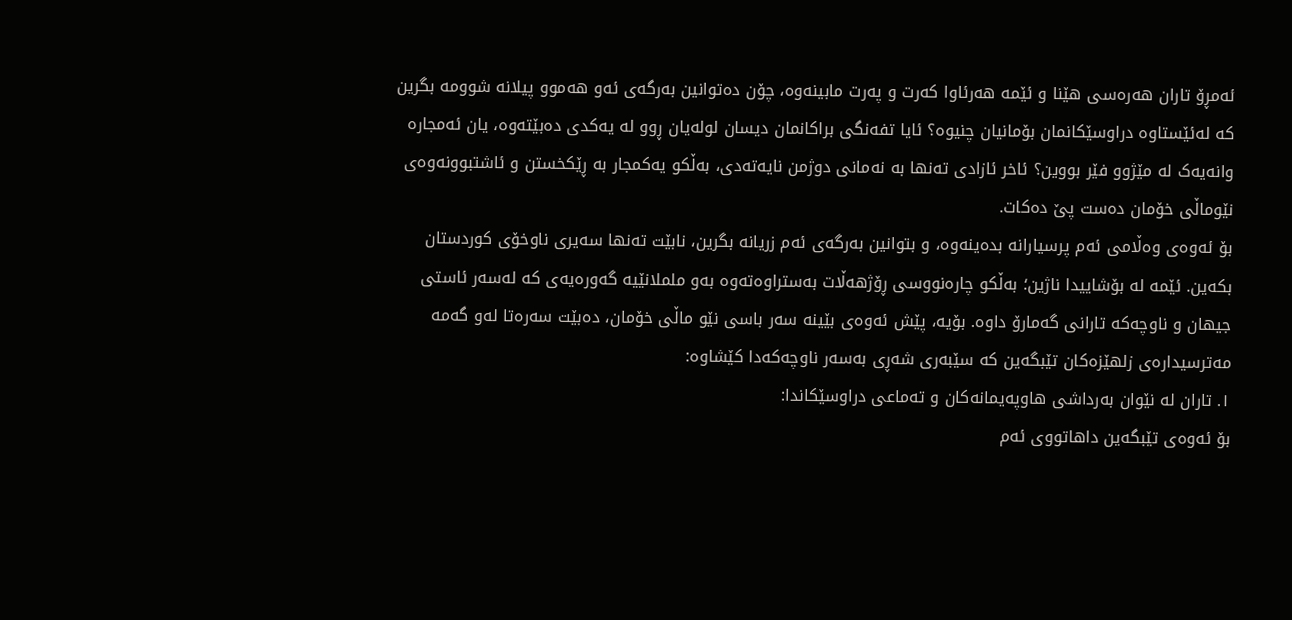ئەمڕۆ تاران هەرەسی هێنا و ئێمە هەرئاوا کەرت و پەرت مابینەوە، چۆن دەتوانین بەرگەی ئەو هەموو پیلانە شوومە بگرین کە لەئێستاوە دراوسێکانمان بۆمانیان چنیوە؟ ئایا تفەنگی براکانمان دیسان لولەیان ڕوو لە یەکدی دەبێتەوە، یان ئەمجارە وانەیەک لە مێژوو فێر بووین؟ ئاخر ئازادی تەنها بە نەمانی دوژمن نایەتەدی، بەڵکو یەکمجار بە ڕێکخستن و ئاشتبوونەوەی نێوماڵی خۆمان دەست پێ دەکات.
بۆ ئەوەی وەڵامی ئەم پرسیارانە بدەینەوە، و بتوانین بەرگەی ئەم زریانە بگرین، نابێت تەنها سەیری ناوخۆی کوردستان بکەین. ئێمە لە بۆشاییدا ناژین؛ بەڵکو چارەنووسی ڕۆژهەڵات بەستراوەتەوە بەو ململانێیە گەورەیەی کە لەسەر ئاستی جیهان و ناوچەکە تارانی گەمارۆ داوە. بۆیە، پێش ئەوەی بێینە سەر باسی نێو ماڵی خۆمان، دەبێت سەرەتا لەو گەمە مەترسیدارەی زلهێزەکان تێبگەین کە سێبەری شەڕی بەسەر ناوچەکەدا کێشاوە:
١. تاران لە نێوان بەرداشی هاوپەیمانەکان و تەماعی دراوسێکاندا:
بۆ ئەوەی تێبگەین داهاتووی ئەم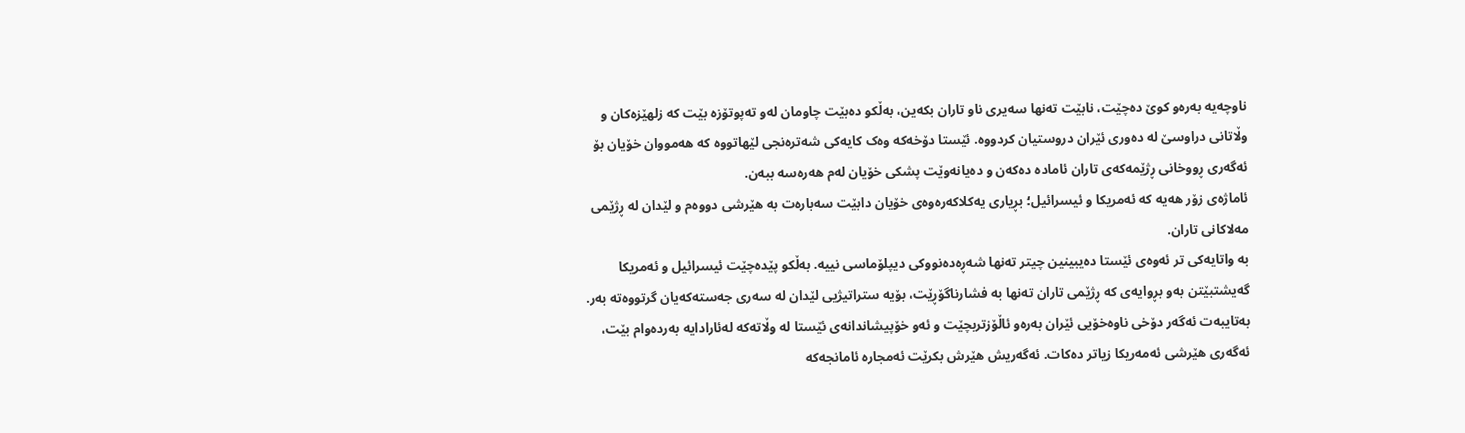ناوچەیە بەرەو کوێ دەچێت، نابێت تەنها سەیری ناو تاران بکەین، بەڵکو دەبێت چاومان لەو تەپوتۆزە بێت کە زلهێزەکان و وڵاتانی دراوسێ لە دەوری ئێران دروستیان کردووە. ئێستا دۆخەکە وەک کایەکی شەترەنجی لێهاتووە کە هەمووان خۆیان بۆ ئەگەری ڕووخانی ڕژێمەکەی تاران ئامادە دەکەن و دەیانەوێت پشکی خۆیان لەم هەرەسە ببەن.
ئاماژەی زۆر هەیە کە ئەمریکا و ئیسرائیل؛ بڕیاری یەکلاکەرەوەی خۆیان دابێت سەبارەت بە هێرشی دووەم و لێدان لە ڕژێمی مەلاکانی تاران.
بە واتایەکی تر ئەوەی ئێستا دەیبینین چیتر تەنها شەڕەدەنووکی دیپلۆماسی نییە. بەڵکو پێدەچێت ئیسرائیل و ئەمریکا گەیشتبێتن بەو بڕوایەی کە ڕژێمی تاران تەنها بە فشارناگۆڕێت، بۆیە ستراتیژیی لێدان لە سەری جەستەکەیان گرتووەتە بەر. بەتایبەت ئەگەر دۆخی ناوەخۆیی ئێران بەرەو ئاڵۆزتربچێت و ئەو خۆپیشاندانەی ئێستا لە وڵاتەکە لەئارادایە بەردەوام بێت، ئەگەری هێرشی ئەمەریکا زیاتر دەکات. ئەگەریش هێرش بکرێت ئەمجارە ئامانجەکە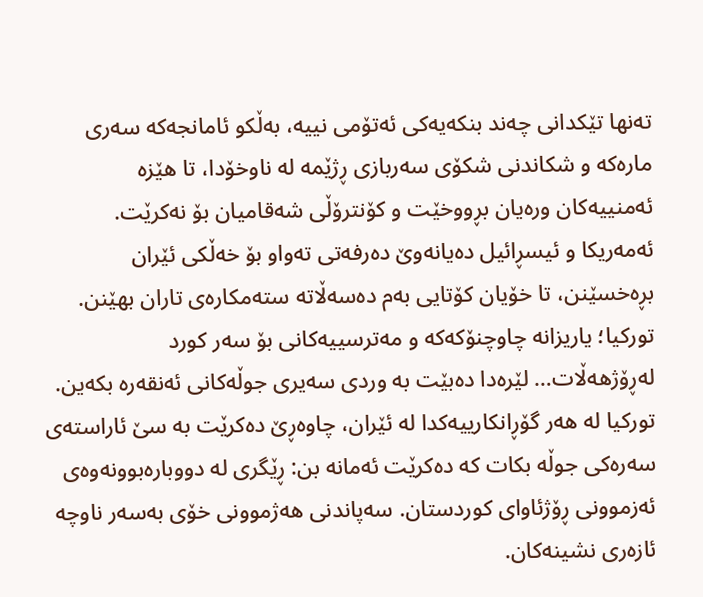تەنها تێکدانی چەند بنکەیەکی ئەتۆمی نییە، بەڵکو ئامانجەکە سەری مارەکە و شکاندنی شکۆی سەربازی ڕژێمە لە ناوخۆدا، تا هێزە ئەمنییەکان ورەیان بڕووخێت و کۆنترۆڵی شەقامیان بۆ نەکرێت. ئەمەریکا و ئیسڕائیل دەیانەوێ دەرفەتی تەواو بۆ خەڵکی ئێران بڕەخسێنن، تا خۆیان کۆتایی بەم دەسەڵاتە ستەمکارەی تاران بهێنن.
تورکیا؛ یاریزانە چاوچنۆکەکە و مەترسییەکانی بۆ سەر کورد لەڕۆژهەڵات… لێرەدا دەبێت بە وردی سەیری جوڵەکانی ئەنقەرە بکەین. تورکیا لە هەر گۆڕانکارییەکدا لە ئێران، چاوەڕێ دەکرێت بە سێ ئاراستەی سەرەکی جوڵە بکات کە دەکرێت ئەمانە بن: ڕێگری لە دووبارەبوونەوەی ئەزموونی ڕۆژئاوای کوردستان. سەپاندنی هەژموونی خۆی بەسەر ناوچە ئازەری نشینەکان.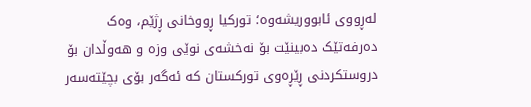لەڕووی ئابووریشەوە؛ تورکیا ڕووخانی ڕژێم، وەک دەرفەتێک دەبینێت بۆ نەخشەی نوێی وزە و هەوڵدان بۆ دروستکردنی ڕێڕەوی تورکستان کە ئەگەر بۆی بچێتەسەر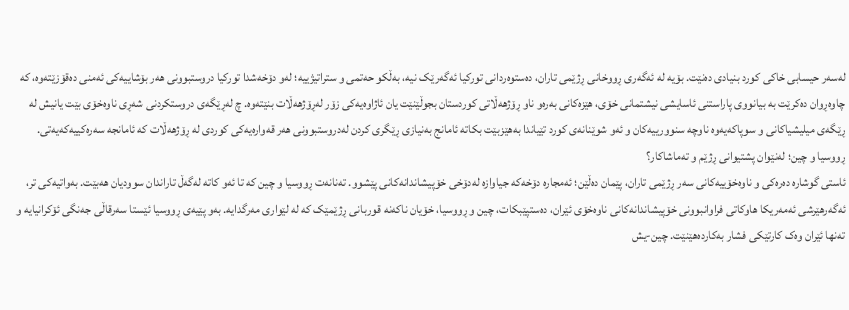لەسەر حیسابی خاکی کورد بنیادی دەنێت. بۆیە لە ئەگەری ڕووخانی ڕژێمی تاران، دەستوەردانی تورکیا ئەگەرێک نیە، بەڵکو حەتمی و ستراتیژییە؛ لەو دۆخەشدا تورکیا دروستبوونی هەر بۆشاییەکی ئەمنی دەقۆزێتەوە، کە چاوەڕوان دەکرێت بە بیانووی پاراستنی ئاسایشی نیشتمانی خۆی، هێزەکانی بەرەو ناو ڕۆژهەڵاتی کوردستان بجوڵێنێت یان ئاژاوەیەکی زۆر لەڕۆژهەڵات بنێتەوە. چ لەڕێگەی دروستکردنی شەڕی ناوەخۆی بێت یانیش لە ڕێگەی میلیشیاکانی و سوپاکەیەوە ناوچە سنوورییەکان و ئەو شوێنانەی کورد تێیاندا بەهێزبێت بکاتە ئامانج بەنیازی ڕێگری کردن لەدروستبوونی هەر قەوارەیەکی کوردی لە ڕۆژهەڵات کە ئامانجە سەرەکییەکەیەتی.
ڕووسیا و چین؛ لەنێوان پشتیوانی ڕژێم و تەماشاکار؟
ئاستی گوشارە دەرەکی و ناوەخۆییەکانی سەر ڕژێمی تاران، پێمان دەڵێن؛ ئەمجارە دۆخەکە جیاوازە لەدۆخی خۆپیشاندانەکانی پێشوو. تەنانەت ڕووسیا و چین کە تا ئەو کاتە لەگەڵ تاراندان سوودیان هەبێت. بەواتیەکی تر، ئەگەرهێرشی ئەمەریکا هاوکاتی فراوانبوونی خۆپیشاندانەکانی ناوەخۆی ئێران، دەستپێبکات، چین و ڕووسیا، خۆیان ناکەنە قوربانی ڕژێمێک کە لە لێواری مەرگدایە. بەو پێیەی ڕووسیا ئێستا سەرقاڵی جەنگی ئۆکرانیایە و تەنها ئێران وەک کارتێکی فشار بەکاردەهێنێت. چین-یش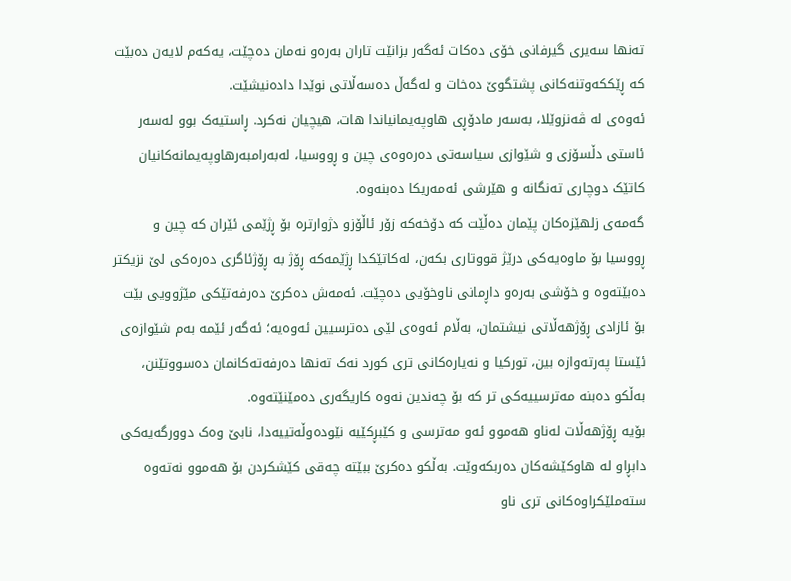تەنها سەیری گیرفانی خۆی دەکات ئەگەر بزانێت تاران بەرەو نەمان دەچێت، یەکەم لایەن دەبێت کە ڕێککەوتنەکانی پشتگوێ دەخات و لەگەڵ دەسەڵاتی نوێدا دادەنیشێت.
ئەوەی لە ڤەنزوێلا، بەسەر مادۆڕی هاوپەیمانیاندا هات، هیچیان نەکرد. ڕاستیەک بوو لەسەر ئاستی دڵسۆزی و شێوازی سیاسەتی دەرەوەی چین و ڕووسیا، لەبەرامبەرهاوپەیمانەکانیان کاتێک دوچاری تەنگانە و هێرشی ئەمەریکا دەبنەوە.
گەمەی زلهێزەکان پێمان دەڵێت کە دۆخەکە زۆر ئاڵۆزو دژوارترە بۆ ڕژێمی ئێران کە چین و ڕووسیا بۆ ماوەیەکی درێژ قووتاری بکەن، لەکاتێکدا ڕژێمەکە ڕۆژ بە ڕۆژئاگری دەرەکی لێ نزیکتر دەبێتەوە و خۆشی بەرەو داڕمانی ناوخۆیی دەچێت. ئەمەش دەکرێ دەرفەتێکی مێژوویی بێت بۆ ئازادی ڕۆژهەڵاتی نیشتمان، بەڵام ئەوەی لێی دەترسیین ئەوەیە؛ ئەگەر ئێمە بەم شێوازەی ئێستا پەرتەوازە بین، تورکیا و نەیارەکانی تری کورد نەک تەنها دەرفەتەکانمان دەسووتێنن، بەڵکو دەبنە مەترسییەکی تر کە بۆ چەندین نەوە کاریگەری دەمێنێتەوە.
بۆیە ڕۆژهەڵات لەناو هەموو ئەو مەترسی و کێبڕکێیە نێودەوڵەتییەدا، نابێ وەک دوورگەیەکی دابڕاو لە هاوکێشەکان دەربکەوێت. بەڵکو دەکرێ ببێتە چەقی کێشکردن بۆ هەموو نەتەوە ستەملێکراوەکانی تری ناو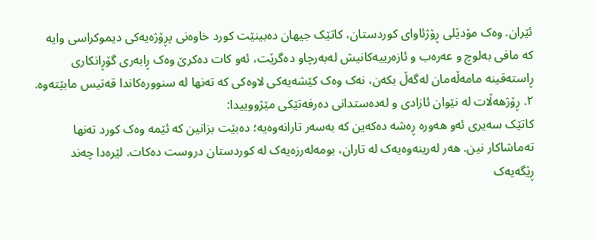ئێران. وەک مۆدێلی ڕۆژئاوای کوردستان، کاتێک جیهان دەبینێت کورد خاوەنی پڕۆژەیەکی دیموکراسی وایە کە مافی بەلوچ و عەرەب و ئازەرییەکانیش لەبەرچاو دەگرێت، ئەو کات دەکرێ وەک ڕابەری گۆڕانکاری ڕاستەقینە مامەڵەمان لەگەڵ بکەن، نەک وەک کێشەیەکی لاوەکی کە تەنها لە سنوورەکاندا قەتیس مابێتەوە.
٢. ڕۆژهەڵات لە نێوان ئازادی و لەدەستدانی دەرفەتێکی مێژووییدا:
کاتێک سەیری ئەو هەورە ڕەشە دەکەین کە بەسەر تارانەوەیە؛ دەبێت بزانین کە ئێمە وەک کورد تەنها تەماشاکار نین. هەر لەرینەوەیەک لە تاران، بومەلەرزەیەک لە کوردستان دروست دەکات. لێرەدا چەند ڕێگەیەک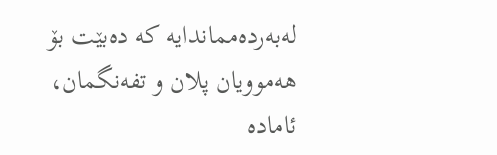لەبەردەمماندایە کە دەبێت بۆ هەموویان پلان و تفەنگمان، ئامادە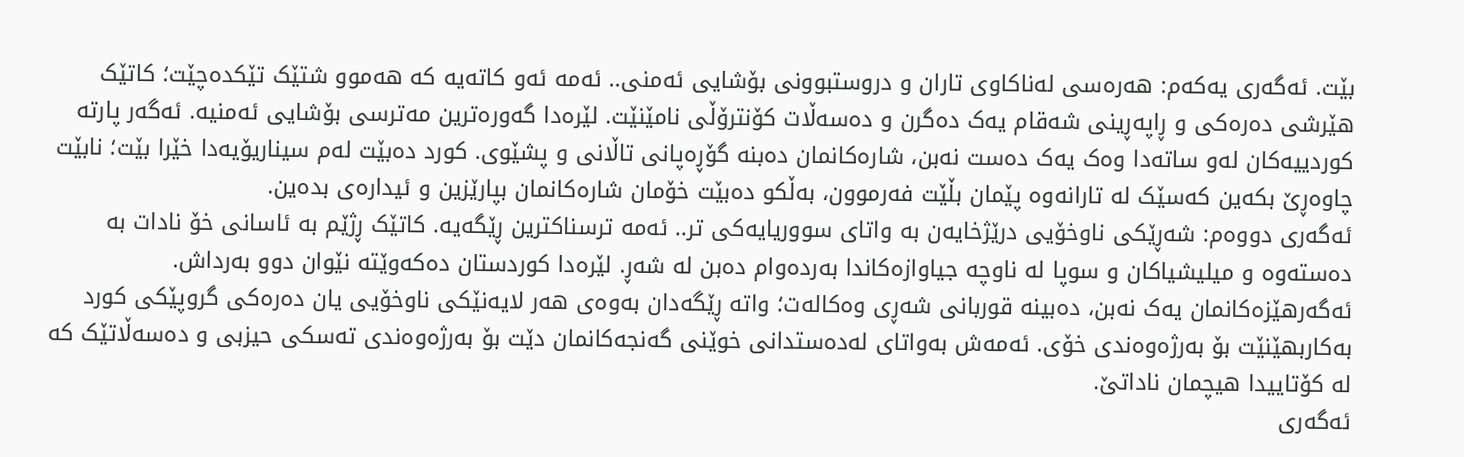بێت. ئەگەری یەکەم: هەرەسی لەناکاوی تاران و دروستبوونی بۆشایی ئەمنی.. ئەمە ئەو کاتەیە کە هەموو شتێک تێکدەچێت؛ کاتێک هێرشی دەرەکی و ڕاپەڕینی شەقام یەک دەگرن و دەسەڵات کۆنترۆڵی نامێنێت. لێرەدا گەورەترین مەترسی بۆشایی ئەمنیە. ئەگەر پارتە کوردییەکان لەو ساتەدا وەک یەک دەست نەبن، شارەکانمان دەبنە گۆڕەپانی تاڵانی و پشێوی. کورد دەبێت لەم سیناریۆیەدا خێرا بێت؛ نابێت چاوەڕێ بکەین کەسێک لە تارانەوە پێمان بڵێت فەرموون، بەڵکو دەبێت خۆمان شارەکانمان بپارێزین و ئیدارەی بدەین.
ئەگەری دووەم: شەڕێکی ناوخۆیی درێژخایەن بە واتای سووریایەکی تر.. ئەمە ترسناکترین ڕێگەیە. کاتێک ڕژێم بە ئاسانی خۆ نادات بە دەستەوە و میلیشیاکان و سوپا لە ناوچە جیاوازەکاندا بەردەوام دەبن لە شەڕ. لێرەدا کوردستان دەکەوێتە نێوان دوو بەرداش. ئەگەرهێزەکانمان یەک نەبن، دەبینە قوربانی شەڕی وەکالەت؛ واتە ڕێگەدان بەوەی هەر لایەنێکی ناوخۆیی یان دەرەکی گروپێکی کورد بەکاربهێنێت بۆ بەرژەوەندی خۆی. ئەمەش بەواتای لەدەستدانی خوێنی گەنجەکانمان دێت بۆ بەرژەوەندی تەسکی حیزبی و دەسەڵاتێک کە لە کۆتاییدا هیچمان ناداتێ.
ئەگەری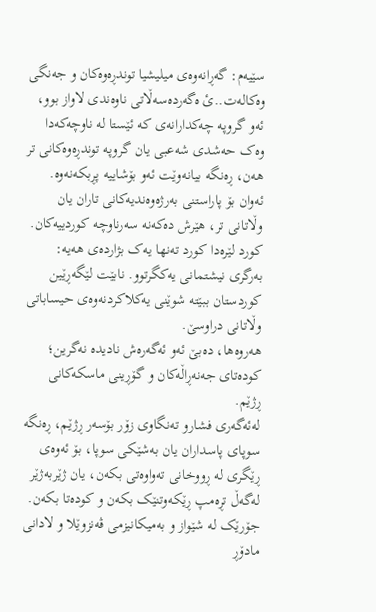سێیەم: گەڕانەوەی میلیشیا توندڕەوەکان و جەنگی وەکالەت..ئ ەگەردەسەڵاتی ناوەندی لاواز بوو، ئەو گروپە چەکدارانەی کە ئێستا لە ناوچەکەدا وەک حەشدی شەعبی یان گروپە توندڕەوەکانی تر هەن، ڕەنگە بیانەوێت ئەو بۆشاییە پڕبکەنەوە. ئەوان بۆ پاراستنی بەرژەوەندیەکانی تاران یان وڵاتانی تر، هێرش دەکەنە سەرناوچە کوردییەکان. کورد لێرەدا کورد تەنها یەک بژاردەی هەیە: بەرگری نیشتمانی یەکگرتوو. نابێت لێگەڕێین کوردستان ببێتە شوێنی یەکلاکردنەوەی حیساباتی وڵاتانی دراوسێ.
هەروەها، دەبێ ئەو ئەگەرەش نادیدە نەگرین؛ کودەتای جەنەڕاڵەکان و گۆڕینی ماسکەکانی ڕژێم.
لەئەگەری فشارو تەنگاوی زۆر بۆسەر ڕژێم، ڕەنگە سوپای پاسداران یان بەشێکی سوپا، بۆ ئەوەی ڕێگری لە ڕووخانی تەواوەتی بکەن، یان ژێربەژێر لەگەڵ تڕەمپ ڕێکەوتنێک بکەن و کودەتا بکەن. جۆرێک لە شێواز و بەمیکانیزمی ڤەنزوێلا و لادانی مادۆڕ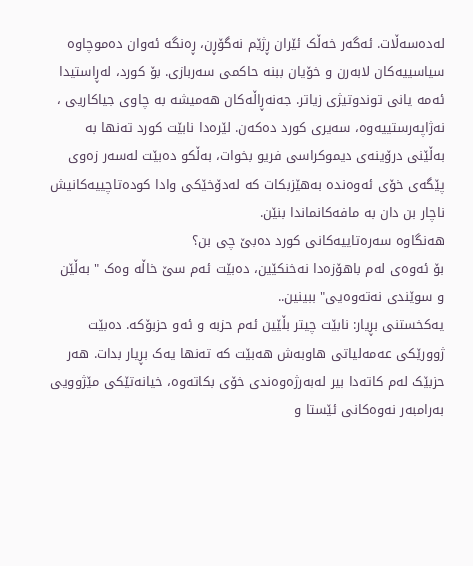لەدەسەڵات. ئەگەر خەڵک ئێران ڕژێم نەگۆڕن، ڕەنگە ئەوان دەموچاوە سیاسییەکان لابەرن و خۆیان ببنە حاکمی سەربازی. بۆ کورد، لەڕاستیدا ئەمە یانی توندوتیژی زیاتر. جەنەڕاڵەکان هەمیشە بە چاوی جیاکاریی ، نەژاپەرستییەوە، سەیری کورد دەکەن. لێرەدا نابێت کورد تەنها بە بەڵێنی درۆینەی دیموکراسی فریو بخوات، بەڵکو دەبێت لەسەر زەوی پێگەی خۆی ئەوەندە بەهێزبکات کە لەدۆخێکی وادا کودەتاچییەکانیش ناچار بن دان بە مافەکانماندا بنێن.
هەنگاوە سەرەتاییەکانی کورد دەبێ چی بن؟
بۆ ئەوەی لەم باهۆزەدا نەخنکێین، دەبێت ئەم سێ خاڵە وەک " بەڵێن و سوێندی نەتەوەیی" ببینین..
یەکخستنی بڕیار: نابێت چیتر بڵێین ئەم حزبە و ئەو حزبۆکە. دەبێت ژوورێکی عەمەلیاتی هاوبەش هەبێت کە تەنها یەک بڕیار بدات. هەر حزبێک لەم کاتەدا بیر لەبەرژەوەندی خۆی بکاتەوە، خیانەتێکی مێژوویی بەرامبەر نەوەکانی ئێستا و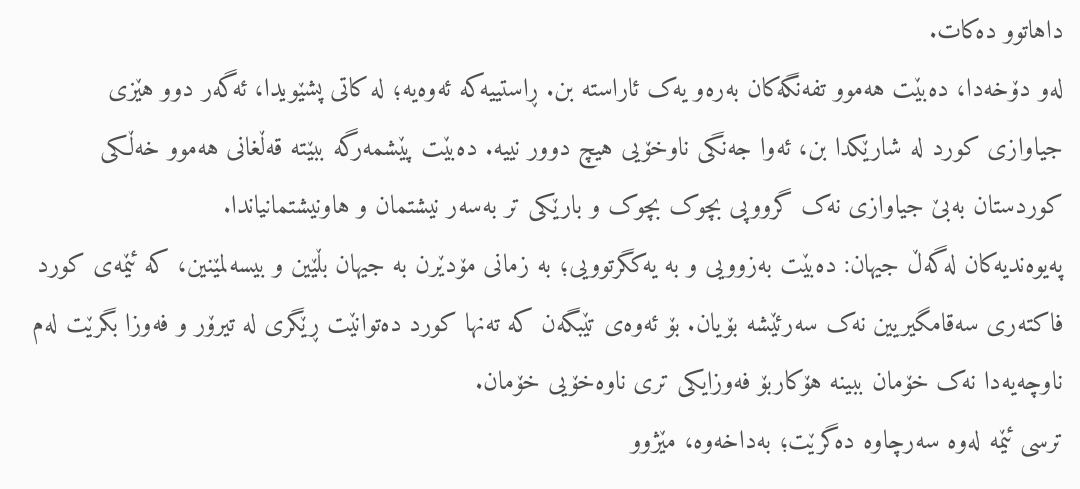داهاتوو دەکات.
لەو دۆخەدا، دەبێت هەموو تفەنگەکان بەرەو یەک ئاراستە بن. ڕاستییەکە ئەوەیە؛ لە کاتی پشێویدا، ئەگەر دوو هێزی جیاوازی کورد لە شارێکدا بن، ئەوا جەنگی ناوخۆیی هیچ دوور نییە. دەبێت پێشمەرگە ببێتە قەڵغانی هەموو خەڵکی کوردستان بەبێ جیاوازی نەک گرووپی بچوک بچوک و بارێکی تر بەسەر نیشتمان و هاونیشتمانیاندا.
پەیوەندیەکان لەگەڵ جیهان: دەبێت بەزوویی و بە یەکگرتوویی؛ بە زمانی مۆدێرن بە جیهان بڵێین و بیسەلمێنین، کە ئێمەی کورد فاکتەری سەقامگیریین نەک سەرئێشە بۆیان. بۆ ئەوەی تێبگەن کە تەنها کورد دەتوانێت ڕێگری لە تیرۆر و فەوزا بگرێت لەم ناوچەیەدا نەک خۆمان ببینە هۆکاربۆ فەوزایکی تری ناوەخۆیی خۆمان.
ترسی ئێمە لەوە سەرچاوە دەگرێت؛ بەداخەوە، مێژوو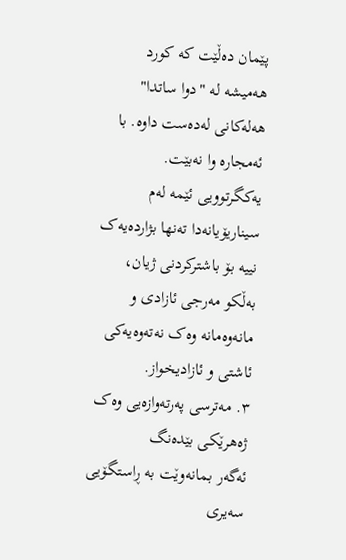پێمان دەڵێت کە کورد هەمیشە لە "دوا ساتدا" هەلەکانی لەدەست داوە. با ئەمجارە وا نەبێت. یەکگرتوویی ئێمە لەم سیناریۆیانەدا تەنها بژاردەیەک نییە بۆ باشترکردنی ژیان، بەڵکو مەرجی ئازادی و مانەوەمانە وەک نەتەوەیەکی ئاشتی و ئازادیخواز.
٣. مەترسی پەرتەوازەیی وەک ژەهرێکی بێدەنگ
ئەگەر بمانەوێت بە ڕاستگۆیی سەیری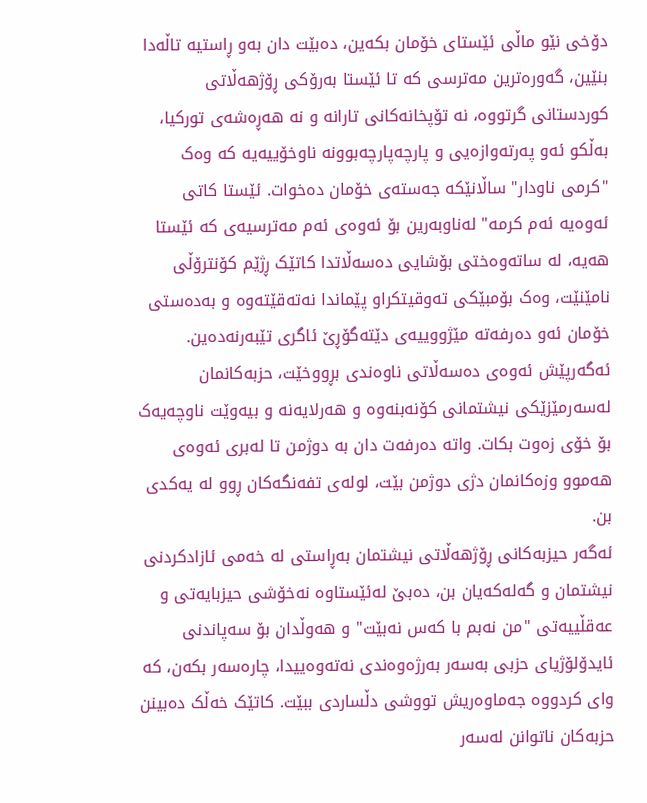دۆخی نێو ماڵی ئێستای خۆمان بکەین، دەبێت دان بەو ڕاستیە تاڵەدا بنێین، گەورەترین مەترسی کە تا ئێستا بەرۆکی ڕۆژهەڵاتی کوردستانی گرتووە، نە تۆپخانەکانی تارانە و نە هەڕەشەی تورکیا، بەڵکو ئەو پەرتەوازەیی و پارچەپارچەبوونە ناوخۆییەیە کە وەک "کرمی ناودار" ساڵانێکە جەستەی خۆمان دەخوات. ئێستا کاتی ئەوەیە ئەم کرمە" لەناوبەرین بۆ ئەوەی ئەم مەترسیەی کە ئێستا هەیە، لە ساتەوەختی بۆشایی دەسەڵاتدا کاتێک ڕژێم کۆنترۆڵی نامێنێت، وەک بۆمبێکی تەوقیتکراو پێماندا نەتەقێتەوە و بەدەستی خۆمان ئەو دەرفەتە مێژووییەی دێتەگۆڕێ ئاگری تێبەرنەدەین. ئەگەرپێش ئەوەی دەسەڵاتی ناوەندی بڕووخێت، حزبەکانمان لەسەرمێزێکی نیشتمانی کۆنەبنەوە و هەرلایەنە و بیەوێت ناوچەیەک بۆ خۆی زەوت بکات. واتە دەرفەت دان بە دوژمن تا لەبری ئەوەی هەموو وزەکانمان دژی دوژمن بێت، لولەی تفەنگەکان ڕوو لە یەکدی بن.
ئەگەر حیزبەکانی ڕۆژهەڵاتی نیشتمان بەڕاستی لە خەمی ئازادکردنی نیشتمان و گەلەکەیان بن، دەبێ لەئێستاوە نەخۆشی حیزبایەتی و عەقڵییەتی "من نەبم با کەس نەبێت" و هەوڵدان بۆ سەپاندنی ئایدۆلۆژیای حزبی بەسەر بەرژەوەندی نەتەوەییدا، چارەسەر بکەن، کە وای کردووە جەماوەریش تووشی دڵساردی ببێت. کاتێک خەڵک دەبینن حزبەکان ناتوانن لەسەر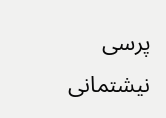پرسی نیشتمانی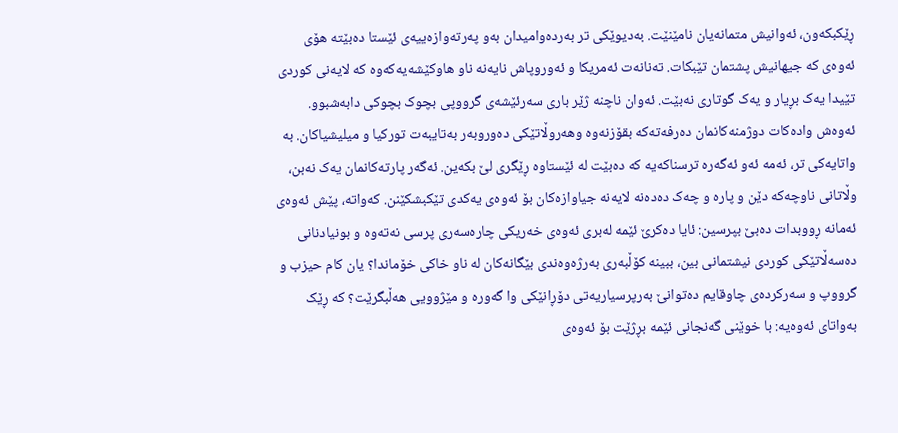ڕێکبکەون، ئەوانیش متمانەیان نامێنێت. بەدیوێکی تر بەردەوامیدان بەو پەرتەوازەییەی ئێستا دەبێتە هۆی ئەوەی کە جیهانیش پشتمان تێبکات. تەنانەت ئەمریکا و ئەوروپاش نایەنە ناو هاوکێشەیەکەوە کە لایەنی کوردی تێیدا یەک بڕیار و یەک گوتاری نەبێت. ئەوان ناچنە ژێر باری سەرئێشەی گرووپی بچوک بچوکی دابەشبوو. ئەوەش وادەکات دوژمنەکانمان دەرفەتەکە بقۆزنەوە وهەروڵاتێکی دەوروبەر بەتایبەت تورکیا و میلیشیاکان. بە واتایەکی تر، ئەمە ئەو ئەگەرە ترسناکەیە کە دەبێت لە ئێستاوە ڕێگری لێ بکەین. ئەگەر پارتەکانمان یەک نەبن، وڵاتانی ناوچەکە دێن و پارە و چەک دەدەنە لایەنە جیاوازەکان بۆ ئەوەی یەکدی تێکبشکێنن. کەواتە، پێش ئەوەی ئەمانە ڕووبدات دەبێ بپرسین: ئایا دەکرێ ئێمە لەبری ئەوەی خەریکی چارەسەری پرسی نەتەوە و بونیادنانی دەسەڵاتێکی کوردی نیشتمانی بین، ببینە کۆڵبەری بەرژەوەندی بێگانەکان لە ناو خاکی خۆماندا؟ یان کام حیزب و گرووپ و سەرکردەی چاوقایم دەتوانێ بەرپرسیاریەتی دۆڕانێکی وا گەورە و مێژوویی هەڵبگرێت؟ کە ڕێک بەواتای ئەوەیە: با خوێنی گەنجانی ئێمە بڕژێت بۆ ئەوەی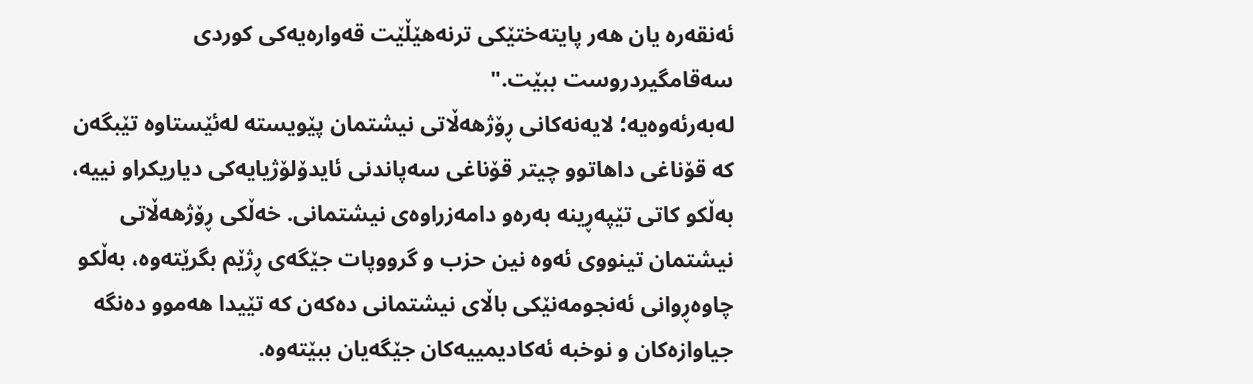ئەنقەرە یان هەر پایتەختێکی ترنەهێڵێت قەوارەیەکی کوردی سەقامگیردروست ببێت."
لەبەرئەوەیە؛ لایەنەکانی ڕۆژهەڵاتی نیشتمان پێویستە لەئێستاوە تێبگەن کە قۆناغی داهاتوو چیتر قۆناغی سەپاندنی ئایدۆلۆژیایەکی دیاریکراو نییە، بەڵکو کاتی تێپەڕینە بەرەو دامەزراوەی نیشتمانی. خەڵکی ڕۆژهەڵاتی نیشتمان تینووی ئەوە نین حزب و گرووپات جێگەی ڕژێم بگرێتەوە، بەڵکو چاوەڕوانی ئەنجومەنێکی باڵای نیشتمانی دەکەن کە تێیدا هەموو دەنگە جیاوازەکان و نوخبە ئەکادیمییەکان جێگەیان ببێتەوە.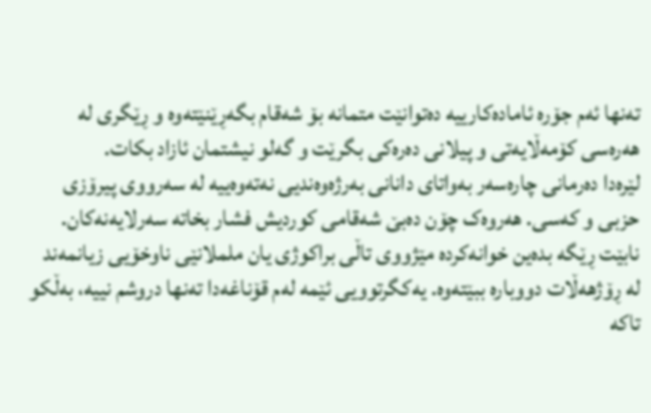تەنها ئەم جۆرە ئامادەکارییە دەتوانێت متمانە بۆ شەقام بگەڕێنێتەوە و ڕێگری لە هەرەسی کۆمەڵایەتی و پیلانی دەرەکی بگرێت و گەلو نیشتمان ئازاد بکات.
لێرەدا دەرمانی چارەسەر بەواتای دانانی بەرژەوەندیی نەتەوەییە لە سەرووی پیرۆزی حزبی و کەسی. هەروەک چۆن دەبێ شەقامی کوردیش فشار بخاتە سەرلایەنەکان. نابێت ڕێگە بدەین خوانەکردە مێژووی تاڵی براکوژی یان ململانێی ناوخۆیی زیانمەند لە ڕۆژهەڵات دووبارە ببێتەوە. یەکگرتوویی ئێمە لەم قۆناغەدا تەنها دروشم نییە، بەڵکو تاکە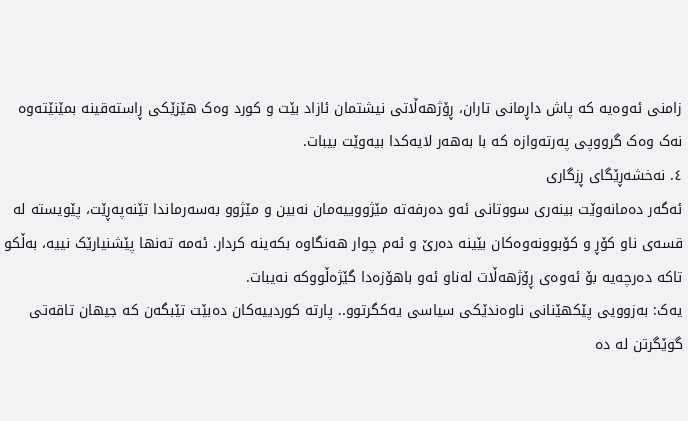زامنی ئەوەیە کە پاش داڕمانی تاران، ڕۆژهەڵاتی نیشتمان ئازاد بێت و کورد وەک هێزێکی ڕاستەقینە بمێنێتەوە نەک وەک گرووپی پەرتەوازە کە با بەهەر لایەکدا بیەوێت بیبات.
٤. نەخشەڕێگای ڕزگاری
ئەگەر دەمانەوێت بینەری سووتانی ئەو دەرفەتە مێژووییەمان نەبین و مێژوو بەسەرماندا تێنەپەڕێت، پێویستە لە قسەی ناو کۆڕ و کۆبوونەوەکان بێینە دەرێ و ئەم چوار هەنگاوە بکەینە کردار. ئەمە تەنها پێشنیارێک نییە، بەڵکو تاکە دەرچەیە بۆ ئەوەی ڕۆژهەڵات لەناو ئەو باهۆزەدا گێژەڵووکە نەیبات.
یەک: بەزوویی پێکهێنانی ناوەندێکی سیاسی یەکگرتوو.. پارتە کوردییەکان دەبێت تێبگەن کە جیهان تاقەتی گوێگرتن لە دە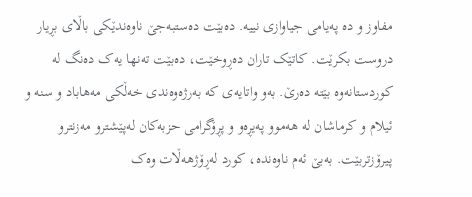مفاوز و دە پەیامی جیاوازی نییە. دەبێت دەستبەجێ ناوەندێکی باڵای بڕیار دروست بکرێت. کاتێک تاران دەڕوخێت، دەبێت تەنها یەک دەنگ لە کوردستانەوە بێتە دەرێ. بەو واتایەی کە بەرژەوەندی خەڵکی مەهاباد و سنە و ئیلام و کرماشان لە هەموو پەیڕەو و پڕۆگرامی حزبەکان لەپێشترو مەزنترو پیرۆزتربێت. بەبێ ئەم ناوەندە، کورد لەڕۆژهەڵات وەک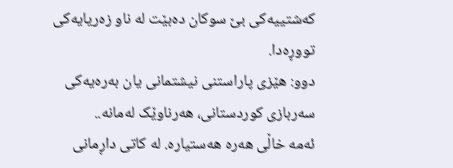کەشتییەکی بێ سوکان دەبێت لە ناو زەریایەکی تووڕەدا.
دوو: هێزی پاراستنی نیشتمانی یان بەرەیەکی سەربازی کوردستانی، هەرناوێک لەمانه..
ئەمە خاڵی هەرە هەستیارە. لە کاتی داڕمانی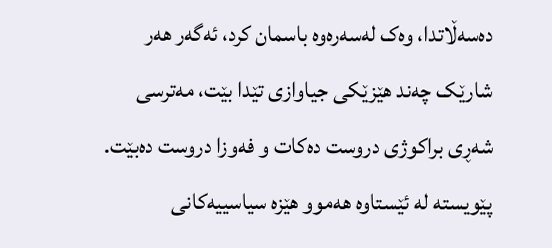دەسەڵاتدا، وەک لەسەرەوە باسمان کرد، ئەگەر هەر شارێک چەند هێزێکی جیاوازی تێدا بێت، مەترسی شەڕی براکوژی دروست دەکات و فەوزا دروست دەبێت. پێویستە لە ئێستاوە هەموو هێزە سیاسییەکانی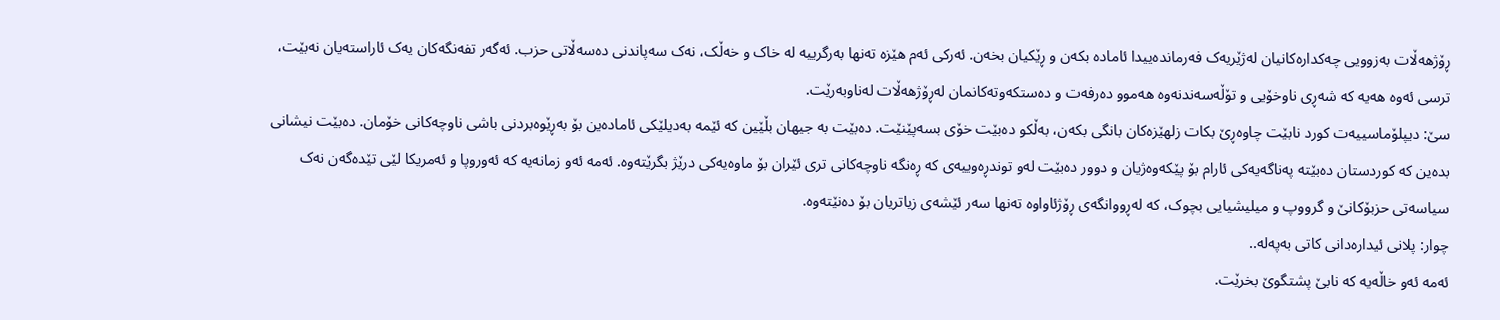ڕۆژهەڵات بەزوویی چەکدارەکانیان لەژێریەک فەرماندەییدا ئامادە بکەن و ڕێکیان بخەن. ئەرکی ئەم هێزە تەنها بەرگرییە لە خاک و خەڵک، نەک سەپاندنی دەسەڵاتی حزب. ئەگەر تفەنگەکان یەک ئاراستەیان نەبێت، ترسی ئەوە هەیە کە شەڕی ناوخۆیی و تۆڵەسەندنەوە هەموو دەرفەت و دەستکەوتەکانمان لەڕۆژهەڵات لەناوبەرێت.
سێ: دیپلۆماسییەت کورد نابێت چاوەڕێ بکات زلهێزەکان بانگی بکەن، بەڵکو دەبێت خۆی بسەپێنێت. دەبێت بە جیهان بڵێین کە ئێمە بەدیلێکی ئامادەین بۆ بەڕێوەبردنی باشی ناوچەکانی خۆمان. دەبێت نیشانی بدەین کە کوردستان دەبێتە پەناگەیەکی ئارام بۆ پێکەوەژیان و دوور دەبێت لەو توندڕەوییەی کە ڕەنگە ناوچەکانی تری ئێران بۆ ماوەیەکی درێژ بگرێتەوە. ئەمە ئەو زمانەیە کە ئەوروپا و ئەمریکا لێی تێدەگەن نەک سیاسەتی حزبۆکانێ و گرووپ و میلیشیایی بچوک، کە لەڕووانگەی ڕۆژئاواوە تەنها سەر ئێشەی زیاتریان بۆ دەنێتەوە.
چوار: پلانی ئیدارەدانی کاتی بەپەلە..
ئەمە ئەو خاڵەیە کە نابێ پشتگوێ بخرێت.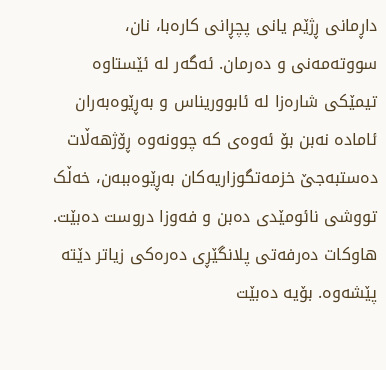داڕمانی ڕژێم یانی پچڕانی کارەبا، نان، سووتەمەنی و دەرمان. ئەگەر لە ئێستاوە تیمێکی شارەزا لە ئابووریناس و بەڕێوەبەران ئامادە نەبن بۆ ئەوەی کە چوونەوە ڕۆژهەڵات دەستبەجێ خزمەتگوزاریەکان بەڕێوەببەن، خەڵک تووشی نائومێدی دەبن و فەوزا دروست دەبێت. هاوکات دەرفەتی پلانگێڕی دەرەکی زیاتر دێتە پێشەوە. بۆیە دەبێت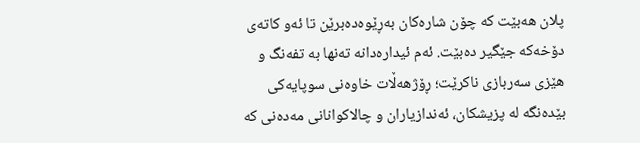پلان هەبێت کە چۆن شارەکان بەڕێوەدەبرێن تا ئەو کاتەی دۆخەکە جێگیر دەبێت. ئەم ئیدارەدانە تەنها بە تفەنگ و هێزی سەربازی ناکرێت؛ ڕۆژهەڵات خاوەنی سوپایەکی بێدەنگە لە پزیشکان، ئەندازیاران و چالاکوانانی مەدەنی کە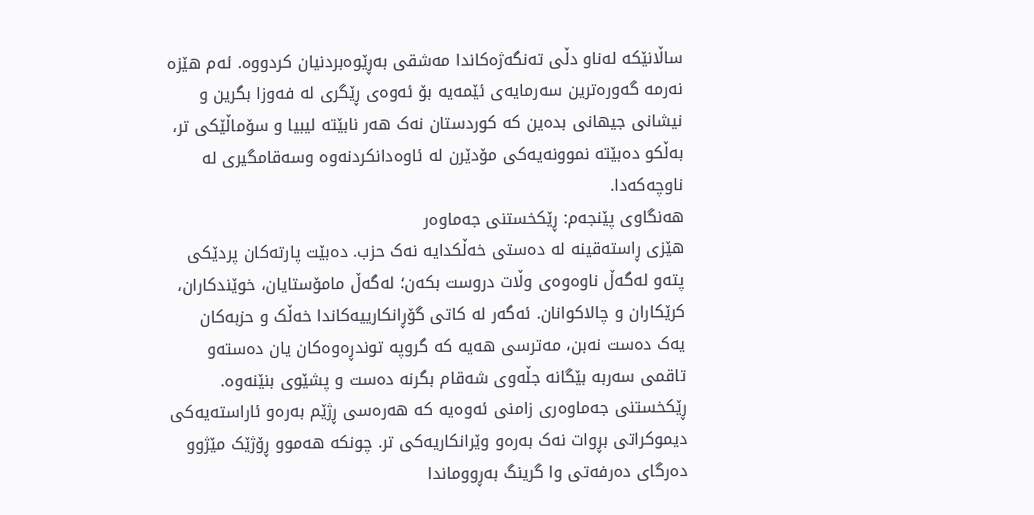ساڵانێکە لەناو دڵی تەنگەژەکاندا مەشقی بەڕێوەبردنیان کردووە. ئەم هێزە نەرمە گەورەترین سەرمایەی ئێمەیە بۆ ئەوەی ڕێگری لە فەوزا بگرین و نیشانی جیهانی بدەین کە کوردستان نەک هەر نابێتە لیبیا و سۆماڵێکی تر، بەڵکو دەبێتە نموونەیەکی مۆدێرن لە ئاوەدانکردنەوە وسەقامگیری لە ناوچەکەدا.
هەنگاوی پێنجەم: ڕێکخستنی جەماوەر
هێزی ڕاستەقینە لە دەستی خەڵکدایە نەک حزب. دەبێت پارتەکان پردێکی پتەو لەگەڵ ناوەوەی وڵات دروست بکەن؛ لەگەڵ مامۆستایان، خوێندکاران، کرێکاران و چالاکوانان. ئەگەر لە کاتی گۆڕانکارییەکاندا خەڵک و حزبەکان یەک دەست نەبن، مەترسی هەیە کە گروپە توندڕەوەکان یان دەستەو تاقمی سەربە بێگانە جڵەوی شەقام بگرنە دەست و پشێوی بنێنەوە. ڕێکخستنی جەماوەری زامنی ئەوەیە کە هەرەسی ڕژێم بەرەو ئاراستەیەکی دیموکراتی بڕوات نەک بەرەو وێرانکاریەکی تر. چونکە هەموو ڕۆژێک مێژوو دەرگای دەرفەتی وا گرینگ بەڕووماندا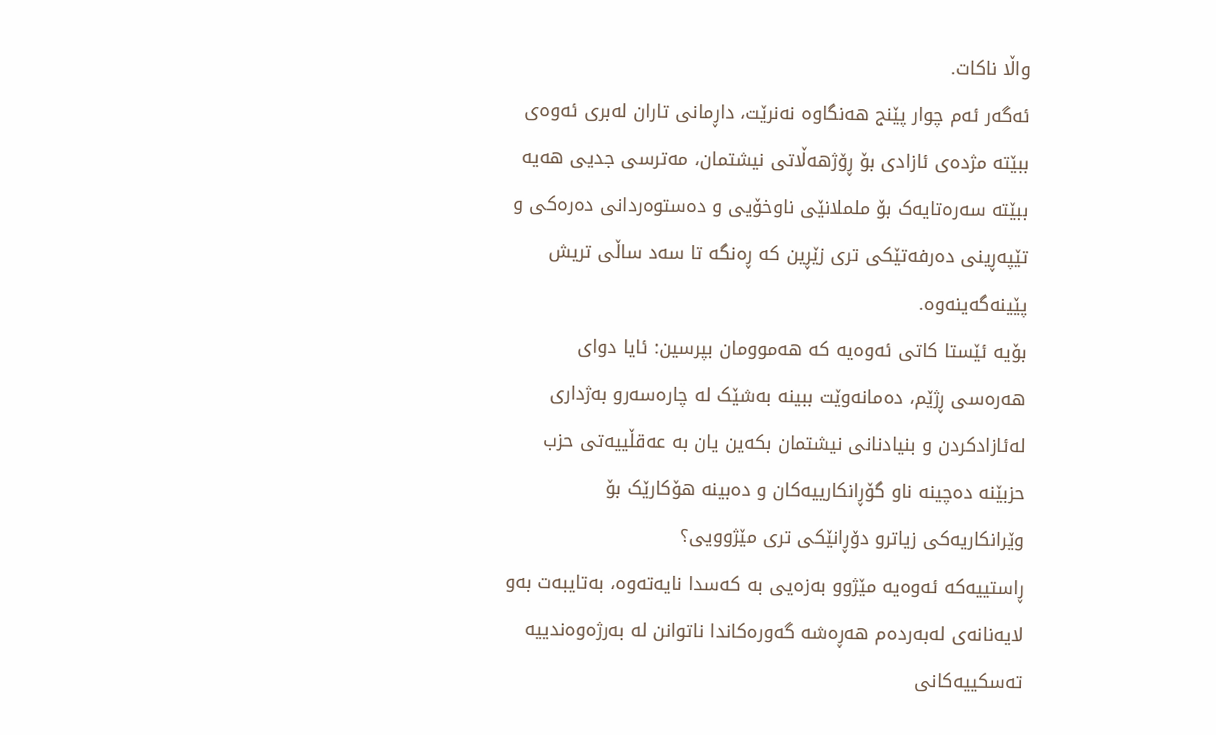واڵا ناکات.
ئەگەر ئەم چوار پێنج هەنگاوە نەنرێت، داڕمانی تاران لەبری ئەوەی ببێتە مژدەی ئازادی بۆ ڕۆژهەڵاتی نیشتمان، مەترسی جدیی هەیە ببێتە سەرەتایەک بۆ ململانێی ناوخۆیی و دەستوەردانی دەرەکی و تێپەڕینی دەرفەتێکی تری زێڕین کە ڕەنگە تا سەد ساڵی تریش پێینەگەینەوە.
بۆیە ئێستا کاتی ئەوەیە کە هەموومان بپرسین: ئایا دوای هەرەسی ڕژێم، دەمانەوێت ببینە بەشێک لە چارەسەرو بەژداری لەئازادکردن و بنیادنانی نیشتمان بکەین یان بە عەقڵییەتی حزب حزبێنە دەچینە ناو گۆڕانکارییەکان و دەبینە هۆکارێک بۆ وێرانکاریەکی زیاترو دۆڕانێکی تری مێژوویی؟
ڕاستییەکە ئەوەیە مێژوو بەزەیی بە کەسدا نایەتەوە، بەتایبەت بەو لایەنانەی لەبەردەم هەڕەشە گەورەکاندا ناتوانن لە بەرژەوەندییە تەسکییەکانی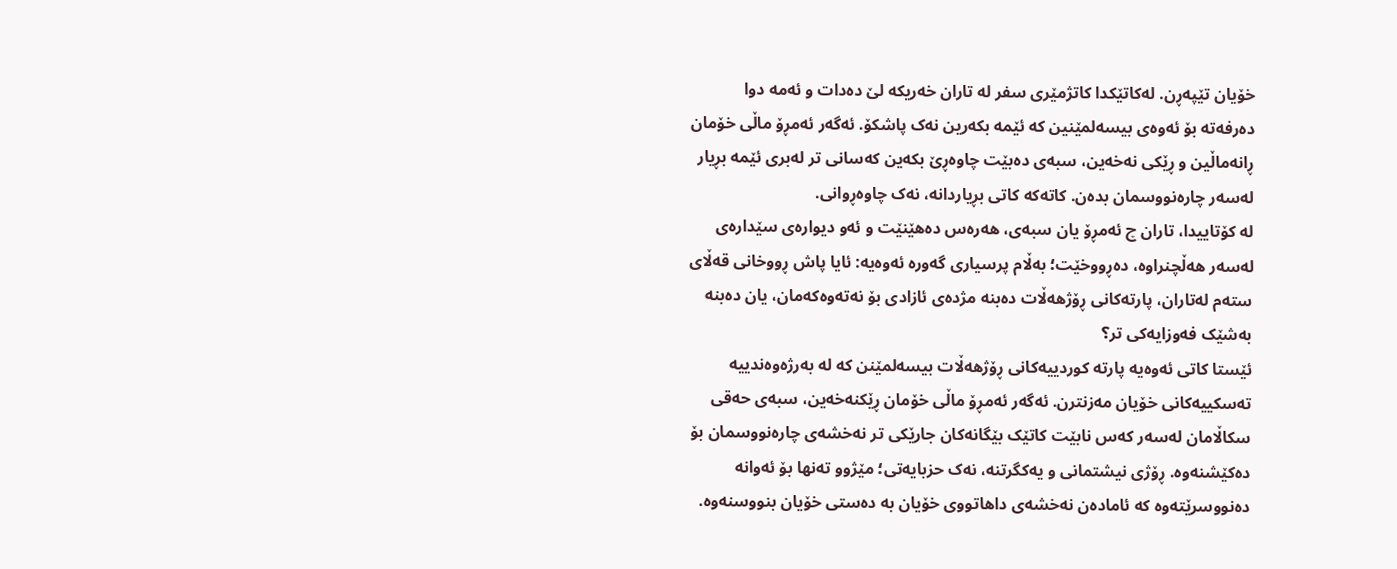خۆیان تێپەڕن. لەکاتێکدا کاتژمێری سفر لە تاران خەریکە لێ دەدات و ئەمە دوا دەرفەتە بۆ ئەوەی بیسەلمێنین کە ئێمە بکەرین نەک پاشکۆ. ئەگەر ئەمڕۆ ماڵی خۆمان ڕانەماڵین و ڕێکی نەخەین، سبەی دەبێت چاوەڕێ بکەین کەسانی تر لەبری ئێمە بڕیار لەسەر چارەنووسمان بدەن. کاتەکە کاتی بڕیاردانە، نەک چاوەڕوانی.
لە کۆتاییدا، تاران چ ئەمڕۆ یان سبەی، هەرەس دەهێنێت و ئەو دیوارەی سێدارەی لەسەر هەڵچنراوە، دەڕووخێت؛ بەڵام پرسیاری گەورە ئەوەیە: ئایا پاش ڕووخانی قەڵای ستەم لەتاران، پارتەکانی ڕۆژهەڵات دەبنە مژدەی ئازادی بۆ نەتەوەکەمان، یان دەبنە بەشێک فەوزایەکی تر؟
ئێستا کاتی ئەوەیە پارتە کوردییەکانی ڕۆژهەڵات بیسەلمێنن کە لە بەرژەوەندییە تەسکییەکانی خۆیان مەزنترن. ئەگەر ئەمڕۆ ماڵی خۆمان ڕێکنەخەین، سبەی حەقی سکاڵامان لەسەر کەس نابێت کاتێک بێگانەکان جارێکی تر نەخشەی چارەنووسمان بۆ دەکێشنەوە. ڕۆژی نیشتمانی و یەکگرتنە، نەک حزبایەتی؛ مێژوو تەنها بۆ ئەوانە دەنووسرێتەوە کە ئامادەن نەخشەی داهاتووی خۆیان بە دەستی خۆیان بنووسنەوە.